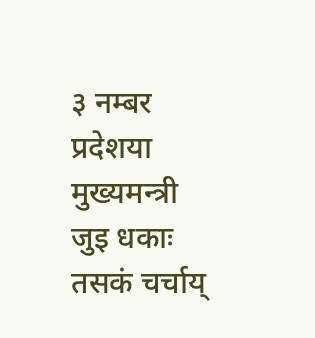३ नम्बर प्रदेशया मुख्यमन्त्री जुइ धकाः तसकं चर्चाय्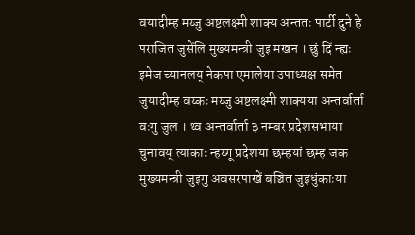वयादीम्ह मय्जु अष्टलक्ष्मी शाक्य अन्ततः पार्टी दुने हे पराजित जुसेंलि मुख्यमन्त्री जुइ मखन । छुं दिं न्ह्यः इमेज च्यानलय् नेकपा एमालेया उपाध्यक्ष समेत जुयादीम्ह वय्कः मय्जु अष्टलक्ष्मी शाक्यया अन्तर्वार्ता वःगु जुल । थ्व अन्तर्वार्ता ३ नम्बर प्रदेशसभाया चुनावय् त्याकाः न्हय्गू प्रदेशया छम्हयां छम्ह जक मुख्यमन्त्री जुइगु अवसरपाखें बञ्चित जुइधुंकाःया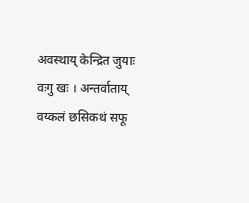अवस्थाय् केन्द्रित जुयाः वःगु खः । अन्तर्वाताय् वय्कलं छसिकथं सफू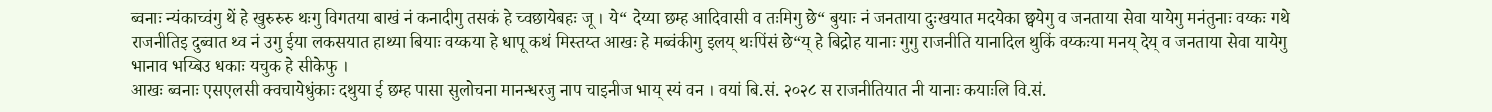ब्वनाः न्यंकाच्वंगु थें हे खुरुरुरु थःगु विगतया बाखं नं कनादीगु तसकं हे च्वछायेबहः जू । ये“ देय्या छम्ह आदिवासी व तःमिगु छे“ बुयाः नं जनताया दुःखयात मदयेका छ्वयेगु व जनताया सेवा यायेगु मनंतुनाः वय्कः गथे राजनीतिइ दुब्वात थ्व नं उगु ईया लकसयात हाथ्या बियाः वय्कया हे धापू कथं मिस्तय्त आखः हे मब्वंकीगु इलय् थःपिंसं छे“य् हे बिद्रोह यानाः गुगु राजनीति यानादिल थुकिं वय्कःया मनय् देय् व जनताया सेवा यायेगु भानाव भय्बिउ धकाः यचुक हे सीकेफु ।
आखः ब्वनाः एसएलसी क्वचायेधुंकाः दथुया ई छम्ह पासा सुलोचना मानन्धरजु नाप चाइनीज भाय् स्यं वन । वयां बि.सं. २०२८ स राजनीतियात नी यानाः कयाःलि वि.सं.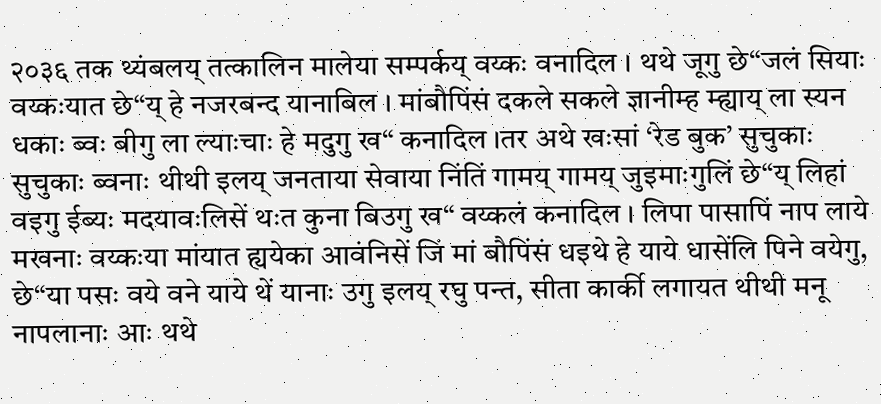२०३६ तक थ्यंबलय् तत्कालिन मालेया सम्पर्कय् वय्कः वनादिल । थथे जूगु छे“जलं सियाः वय्कःयात छे“य् हे नजरबन्द यानाबिल । मांबौपिंसं दकले सकले ज्ञानीम्ह म्ह्याय् ला स्यन धकाः ब्वः बीगु ला ल्याःचाः हे मदुगु ख“ कनादिल ।तर अथे खःसां ‘रेड बुक’ सुचुकाः सुचुकाः ब्वनाः थीथी इलय् जनताया सेवाया निंतिं गामय् गामय् जुइमाःगुलिं छे“य् लिहां वइगु ईब्यः मदयावःलिसें थःत कुना बिउगु ख“ वय्कलं कनादिल । लिपा पासापिं नाप लाये मखनाः वय्कःया मांयात ह्ययेका आवंनिसें जिं मां बौपिंसं धइथे हे याये धासेंलि पिने वयेगु, छे“या पसः वये वने याये थें यानाः उगु इलय् रघु पन्त, सीता कार्की लगायत थीथी मनू नापलानाः आः थथे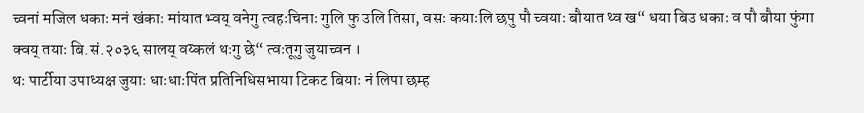च्वनां मजिल धकाः मनं खंकाः मांयात भ्वय् वनेगु त्वहःचिनाः गुलि फु उलि तिसा, वसः कयाःलि छपु पौ च्वयाः बौयात थ्व ख“ धया बिउ धकाः व पौ बौया फुंगा क्वय् तयाः बि.सं.२०३६ सालय् वय्कलं थःगु छे“ त्वःतूगु जुयाच्वन ।
थः पार्टीया उपाध्यक्ष जुयाः धाःधाःपिंत प्रतिनिधिसभाया टिकट बियाः नं लिपा छम्ह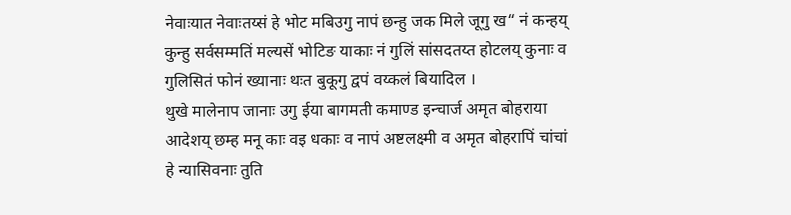नेवाःयात नेवाःतय्सं हे भोट मबिउगु नापं छन्हु जक मिले जूगु ख“ नं कन्हय् कुन्हु सर्वसम्मतिं मल्यसें भोटिङ याकाः नं गुलिं सांसदतय्त होटलय् कुनाः व गुलिसितं फोनं ख्यानाः थःत बुकूगु द्वपं वय्कलं बियादिल ।
थुखे मालेनाप जानाः उगु ईया बागमती कमाण्ड इन्चार्ज अमृत बोहराया आदेशय् छम्ह मनू काः वइ धकाः व नापं अष्टलक्ष्मी व अमृत बोहरापिं चांचां हे न्यासिवनाः तुति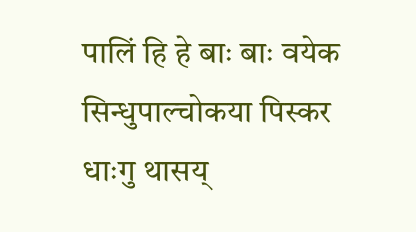पालिं हि हे बाः बाः वयेक सिन्धुपाल्चोकया पिस्कर धाःगु थासय्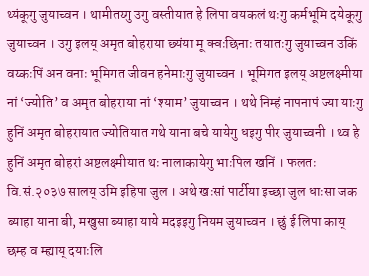थ्यंकूगु जुयाच्वन । थामीतय्गु उगु वस्तीयात हे लिपा वयकलं थःगु कर्मभूमि दयेकूगु जुयाच्वन । उगु इलय् अमृत बोहराया छ्यंया मू क्वःछिनाः तयातःगु जुयाच्वन उकिं वय्कःपिं अन वनाः भूमिगत जीवन हनेमाःगु जुयाच्वन । भूमिगत इलय् अष्टलक्ष्मीया नां ‘ज्योति’ व अमृत बोहराया नां ‘श्याम’ जुयाच्वन । थथे निम्हं नापनापं ज्या याःगु हुनिं अमृत बोहरायात ज्योतियात गथे याना बचे यायेगु धइगु पीर जुयाच्वनी । थ्व हे हुनिं अमृत बोहरां अष्टलक्ष्मीयात थः नालाकायेगु भाःपिल खनिं । फलतः वि.सं.२०३७ सालय् उमि इहिपा जुल । अथे खःसां पार्टीया इच्छा जुल धाःसा जक ब्याहा याना बी, मखुसा ब्याहा याये मदइइगु नियम जुयाच्वन । छुं ई लिपा काय् छम्ह व म्ह्याय् दयाःलि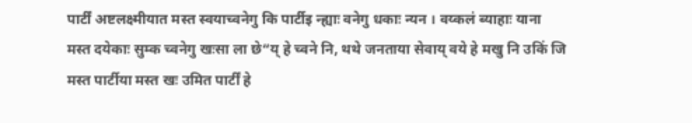पार्टीं अष्टलक्ष्मीयात मस्त स्वयाच्वनेगु कि पार्टीइ न्ह्याः वनेगु धकाः न्यन । वय्कलं ब्याहाः याना मस्त दयेकाः सुम्क च्वनेगु खःसा ला छे“य् हे च्वने नि, थथे जनताया सेवाय् वये हे मखु नि उकिं जि मस्त पार्टीया मस्त खः उमित पार्टीं हे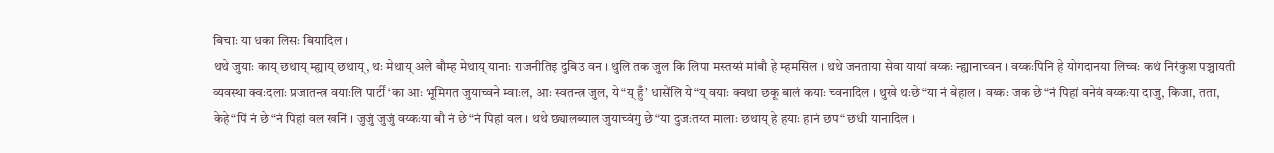बिचाः या धका लिसः बियादिल ।
थथे जुयाः काय् छथाय् म्ह्याय् छथाय्, थः मेथाय् अले बौम्ह मेथाय् यानाः राजनीतिइ दुबिउ वन । थुलि तक जुल कि लिपा मस्तय्सं मांबौ हे म्हमसिल । थथे जनताया सेवा यायां वय्कः न्ह्यानाच्वन । वय्कःपिनि हे योगदानया लिच्वः कथं निरंकुश पञ्चायती व्यवस्था क्वःदलाः प्रजातन्त्र वयाःलि पार्टीं ‘का आः भूमिगत जुयाच्वने म्वाःल, आः स्वतन्त्र जुल, ये“य् हुँ’ धासेंलि ये“य् वयाः क्वथा छकू बालं कयाः च्वनादिल । थुखे थःछे“या नं बेहाल । वय्कः जक छे“नं पिहां वनेवं वय्कःया दाजु, किजा, तता, केहे“पिं नं छे“नं पिहां वल खनिं । जुजुं जुजुं वय्कःया बौ नं छे“नं पिहां वल । थथे छ्यालब्याल जुयाच्वंगु छे“या दुजःतय्त मालाः छथाय् हे हयाः हानं छप“ छधी यानादिल ।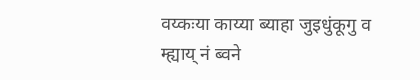वय्कःया काय्या ब्याहा जुइधुंकूगु व म्ह्याय् नं ब्वने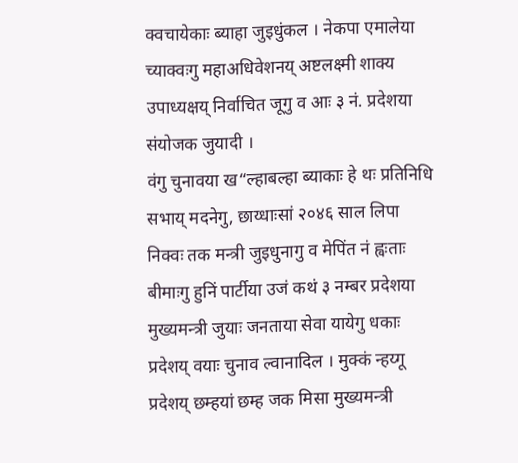क्वचायेकाः ब्याहा जुइधुंकल । नेकपा एमालेया च्याक्वःगु महाअधिवेशनय् अष्टलक्ष्मी शाक्य उपाध्यक्षय् निर्वाचित जूगु व आः ३ नं. प्रदेशया संयोजक जुयादी ।
वंगु चुनावया ख“ल्हाबल्हा ब्याकाः हे थः प्रतिनिधि सभाय् मदनेगु, छाय्धाःसां २०४६ साल लिपा निक्वः तक मन्त्री जुइधुनागु व मेपिंत नं ह्वःताः बीमाःगु हुनिं पार्टीया उजं कथं ३ नम्बर प्रदेशया मुख्यमन्त्री जुयाः जनताया सेवा यायेगु धकाः प्रदेशय् वयाः चुनाव ल्वानादिल । मुक्कं न्हय्गू प्रदेशय् छम्हयां छम्ह जक मिसा मुख्यमन्त्री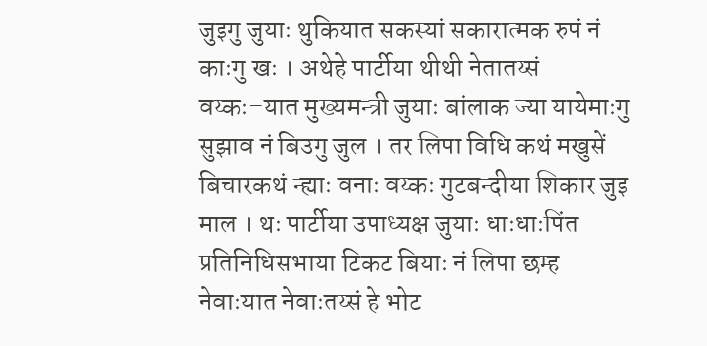जुइगु जुयाः थुकियात सकस्यां सकारात्मक रुपं नं काःगु खः । अथेहे पार्टीया थीथी नेतातय्सं वय्कः–यात मुख्यमन्त्री जुयाः बांलाक ज्या यायेमाःगु सुझाव नं बिउगु जुल । तर लिपा विधि कथं मखुसें बिचारकथं न्ह्याः वनाः वय्कः गुटबन्दीया शिकार जुइ माल । थः पार्टीया उपाध्यक्ष जुयाः धाःधाःपिंत प्रतिनिधिसभाया टिकट बियाः नं लिपा छम्ह नेवाःयात नेवाःतय्सं हे भोट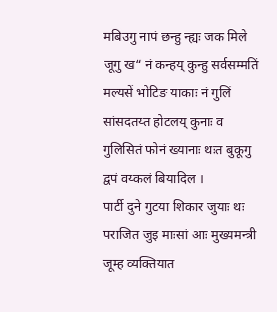मबिउगु नापं छन्हु न्ह्यः जक मिले जूगु ख“ नं कन्हय् कुन्हु सर्वसम्मतिं मल्यसें भोटिङ याकाः नं गुलिं सांसदतय्त होटलय् कुनाः व गुलिसितं फोनं ख्यानाः थःत बुकूगु द्वपं वय्कलं बियादिल ।
पार्टी दुने गुटया शिकार जुयाः थः पराजित जुइ माःसां आः मुख्यमन्त्री जूम्ह व्यक्तियात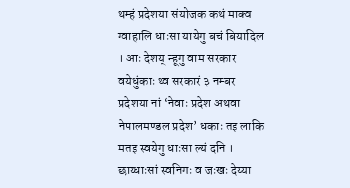थम्हं प्रदेशया संयोजक कथं माक्व ग्वाहालि धाःसा यायेगु बचं बियादिल । आः देशय् न्हूगु वाम सरकार वयेधुंकाः थ्व सरकारं ३ नम्बर प्रदेशया नां ‘नेवाः प्रदेश अथवा नेपालमण्डल प्रदेश’ धकाः तइ लाकि मतइ स्वयेगु धाःसा ल्यं दनि । छाय्धाःसां स्वनिगः व जःखः देय्या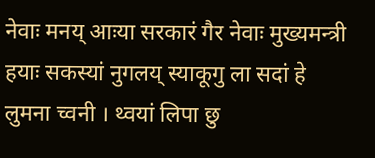नेवाः मनय् आःया सरकारं गैर नेवाः मुख्यमन्त्री हयाः सकस्यां नुगलय् स्याकूगु ला सदां हे लुमना च्वनी । थ्वयां लिपा छु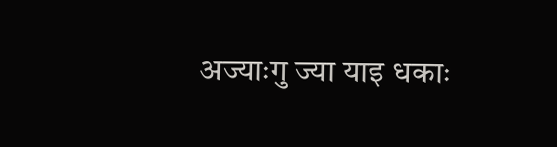अज्याःगु ज्या याइ धकाः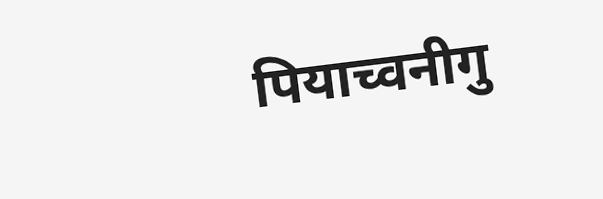पियाच्वनीगु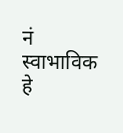नं स्वाभाविक हे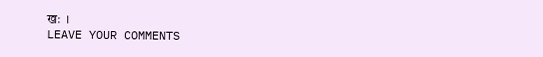खः ।
LEAVE YOUR COMMENTS